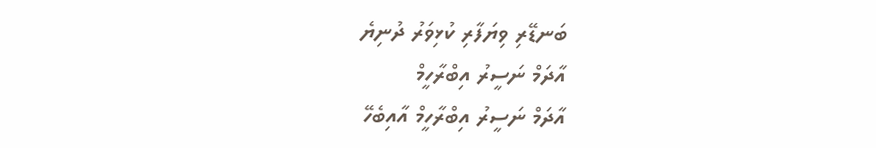ބަނޑޭރި ވިޔަފާރި ކުޅިވަރު ދުނިޔެ
އާދަމް ނަސީރު އިބްރާހީމް
އާދަމް ނަސީރު އިބްރާހީމް އާއިބެހޭ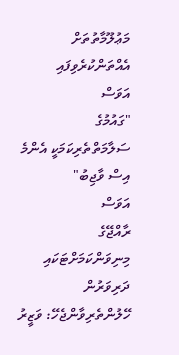މަޢުލޫމާތުތަށް އެއްތަންކުރެވިފައި
އަވަސް
"ގައުމުގެ ސަލާމަތްތެރިކަމަކީ އެންމެ އިސް ވާޖިބު"
އަވަސް
ރާއްޖޭގެ މިނިވަންކަމަށްޓަކައި ދަރިވަރުން ހޭލުންތެރިވާންޖެހޭ: ވަޒީރު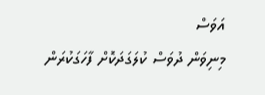އަވަސް
މިނިވަން ދުވަސް ކުލަގަދަކޮށް ފާހަގަކުރަން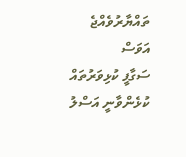ތައްޔާރުވެއްޖެ
އަވަސް
ސަގާފީ ކުޅިވަރުތައް ކުޅެންވާނީ އަސްލު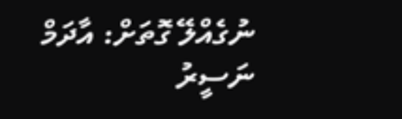ނުގެއްލޭ ގޮތަށް: އާދަމް ނަސީރު